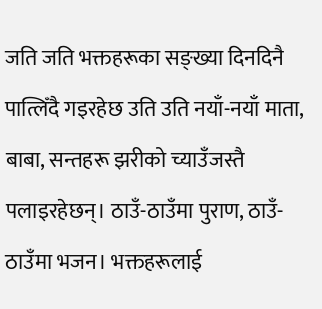जति जति भक्तहरूका सङ्ख्या दिनदिनै पात्लिँदै गइरहेछ उति उति नयाँ-नयाँ माता, बाबा, सन्तहरू झरीको च्याउँजस्तै पलाइरहेछन्। ठाउँ-ठाउँमा पुराण, ठाउँ-ठाउँमा भजन। भक्तहरूलाई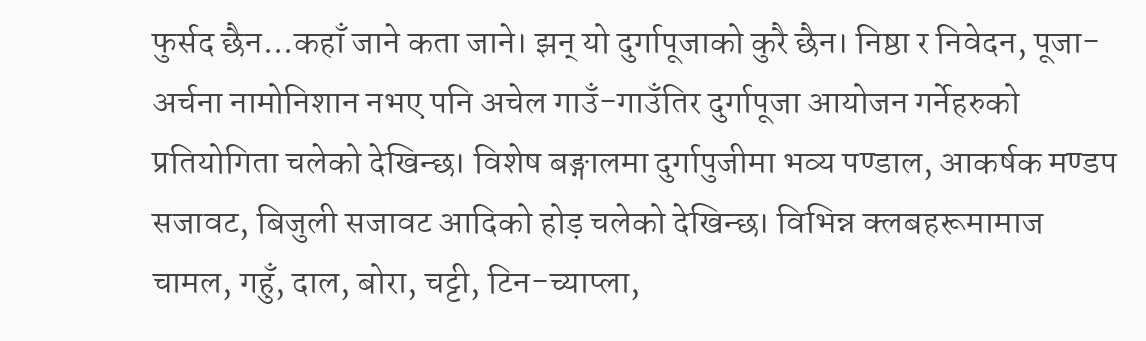फुर्सद छैन...कहाँ जाने कता जाने। झन् यो दुर्गापूजाको कुरै छैन। निष्ठा र निवेदन, पूजा-अर्चना नामोनिशान नभए पनि अचेल गाउँ-गाउँतिर दुर्गापूजा आयोजन गर्नेहरुको प्रतियोगिता चलेको देखिन्छ। विशेष बङ्गालमा दुर्गापुजीमा भव्य पण्डाल, आकर्षक मण्डप सजावट, बिजुली सजावट आदिको होड़ चलेको देखिन्छ। विभिन्न क्लबहरूमामाज चामल, गहुँ, दाल, बोरा, चट्टी, टिन-च्याप्ला,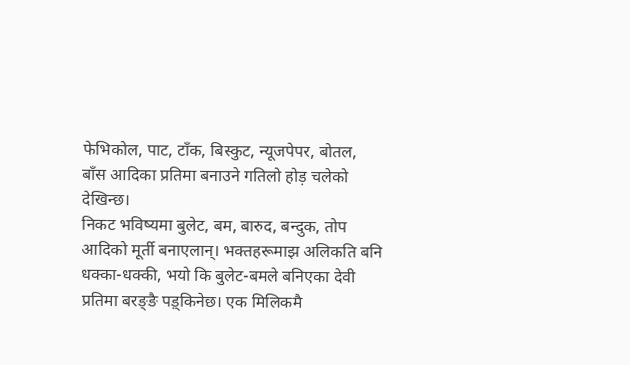फेभिकोल, पाट, टाँक, बिस्कुट, न्यूजपेपर, बोतल, बाँस आदिका प्रतिमा बनाउने गतिलो होड़ चलेको देखिन्छ।
निकट भविष्यमा बुलेट, बम, बारुद, बन्दुक, तोप आदिको मूर्ती बनाएलान्। भक्तहरूमाझ अलिकति बनि धक्का-धक्की, भयो कि बुलेट-बमले बनिएका देवी प्रतिमा बरङ्ङै पड़्किनेछ। एक मिलिकमै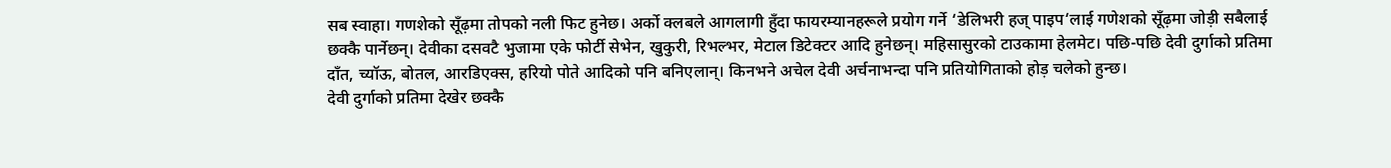सब स्वाहा। गणशेको सूँढ़मा तोपको नली फिट हुनेछ। अर्को क्लबले आगलागी हुँदा फायरम्यानहरूले प्रयोग गर्ने ‘डेलिभरी हज् पाइप‘लाई गणेशको सूँढ़मा जोड़ी सबैलाई छक्कै पार्नेछन्। देवीका दसवटै भुजामा एके फोर्टी सेभेन, खुकुरी, रिभल्भर, मेटाल डिटेक्टर आदि हुनेछन्। महिसासुरको टाउकामा हेलमेट। पछि-पछि देवी दुर्गाको प्रतिमा दाँत, च्यॉऊ, बोतल, आरडिएक्स, हरियो पोते आदिको पनि बनिएलान्। किनभने अचेल देवी अर्चनाभन्दा पनि प्रतियोगिताको होड़ चलेको हुन्छ।
देवी दुर्गाको प्रतिमा देखेर छक्कै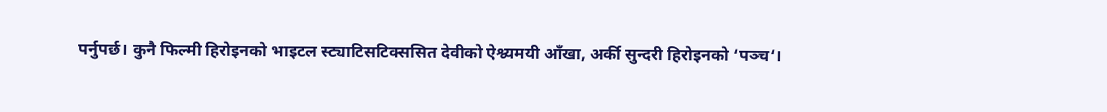पर्नुपर्छ। कुनै फिल्मी हिरोइनको भाइटल स्ट्याटिसटिक्ससित देवीको ऐश्व्यमयी आँखा, अर्की सुन्दरी हिरोइनको ‘पञ्च‘।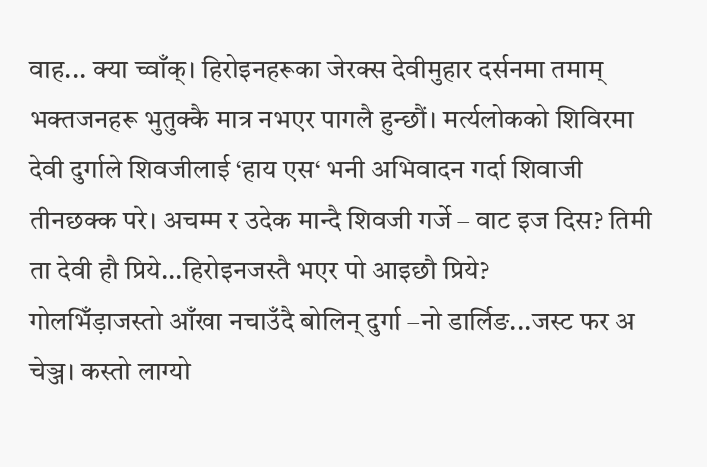वाह... क्या च्वाँक्। हिरोइनहरूका जेरक्स देवीमुहार दर्सनमा तमाम् भक्तजनहरू भुतुक्कै मात्र नभएर पागलै हुन्छौं। मर्त्यलोकको शिविरमा देवी दुर्गाले शिवजीलाई ‘हाय एस‘ भनी अभिवादन गर्दा शिवाजी तीनछक्क परे। अचम्म र उदेक मान्दै शिवजी गर्जे – वाट इज दिस? तिमी ता देवी हौ प्रिये...हिरोइनजस्तै भएर पो आइछौ प्रिये?
गोलभिँड़ाजस्तो आँखा नचाउँदै बोलिन् दुर्गा –नो डार्लिङ...जस्ट फर अ चेञ्ज। कस्तो लाग्यो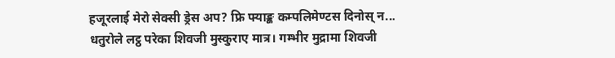हजूरलाई मेरो सेक्सी ड्रेस अप? फ्रि फ्याङ्क कम्पलिमेण्टस दिनोस् न...
धतुरोले लट्ठ परेका शिवजी मुस्कुराए मात्र। गम्भीर मुद्रामा शिवजी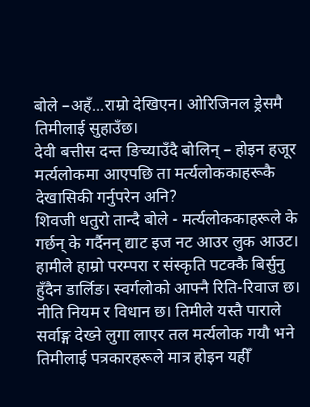बोले –अहँ...राम्रो देखिएन। ओरिजिनल ड्रेसमै तिमीलाई सुहाउँछ।
देवी बत्तीस दन्त ङिच्याउँदै बोलिन् – होइन हजूर मर्त्यलोकमा आएपछि ता मर्त्यलोककाहरूकै देखासिकी गर्नुपरेन अनि?
शिवजी धतुरो तान्दै बोले - मर्त्यलोककाहरूले के गर्छन् के गर्दैनन् द्याट इज नट आउर लुक आउट। हामीले हाम्रो परम्परा र संस्कृति पटक्कै बिर्सुनु हुँदैन डार्लिङ। स्वर्गलोको आफ्नै रिति-रिवाज छ। नीति नियम र विधान छ। तिमीले यस्तै पाराले सर्वाङ्ग देख्ने लुगा लाएर तल मर्त्यलोक गयौ भने तिमीलाई पत्रकारहरूले मात्र होइन यहीँ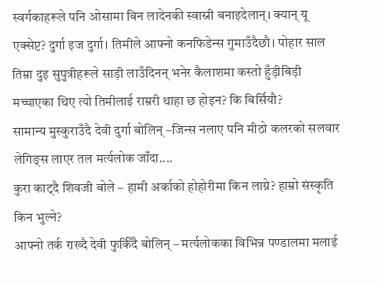स्वर्गकाहरूले पनि ओसामा बिन लादेनकी स्वास्नी बनाइदेलान्। क्यान् यू एक्सेप्ट? दुर्गा इज दुर्गा। तिमीले आफ्नो कनफिडेन्स गुमाउँदैछौ। पोहार साल तिम्रा दुइ सुपुत्रीहरूले साड़ी लाउँदिनन् भनेर कैलाशमा कस्तो हुँड़ीबिड़ी मच्चाएका थिए त्यो तिमीलाई राम्ररी थाहा छ होइन? कि बिर्सियौ?
सामान्य मुस्कुराउँदै देवी दुर्गा बोलिन् –जिन्स नलाए पनि मीठो कलरको सलवार लेगिङ्स लाएर तल मर्त्यलोक जाँदा....
कुरा काट्दै शिवजी बोले – हामी अर्काको होहोरीमा किन लाग्ने? हाम्रो संस्कृति किन भुल्ने?
आफ्नो तर्क राख्दै देवी फुर्किँदै बोलिन् – मर्त्यलोकका विभिन्न पण्डालमा मलाई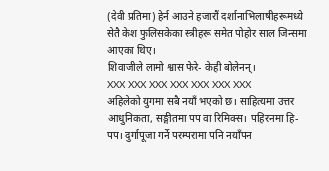(देवी प्रतिमा) हेर्न आउने हजारौं दर्शानाभिलाषीहरूमध्ये सेतै केश फुलिसकेका स्त्रीहरू समेत पोहोर साल जिन्समा आएका थिए।
शिवाजीले लामो श्वास फेरे- केही बोलेनन्।
XXX XXX XXX XXX XXX XXX XXX
अहिलेको युगमा सबै नयाँ भएको छ। साहित्यमा उत्तर आधुनिकता, सङ्गीतमा पप वा रिमिक्स। पहिरनमा हि-पप। दुर्गापूजा गर्ने परम्परामा पनि नयाँपन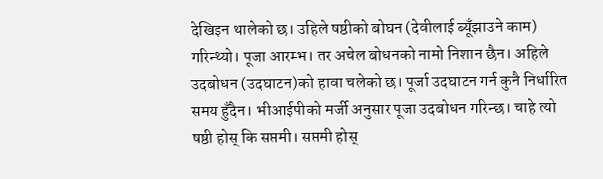देखिइन थालेको छ। उहिले षष्ठीको बोघन (देवीलाई ब्यूँझाउने काम) गरिन्थ्यो। पूजा आरम्भ। तर अचेल बोधनको नामो निशान छैन। अहिले उदबोधन (उदघाटन)को हावा चलेको छ। पूर्जा उदघाटन गर्न कुनै निर्धारित समय हुँदैन। भीआईपीको मर्जी अनुसार पूजा उदबोधन गरिन्छ। चाहे त्यो षष्ठी होस् कि सप्तमी। सप्तमी होस्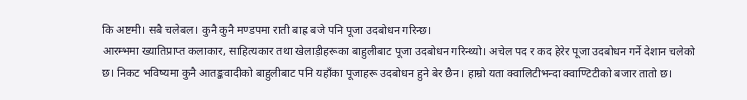कि अष्टमी। सबै चलेबल। कुनै कुनै मण्डपमा राती बाह्र बजे पनि पूजा उदबोधन गरिन्छ।
आरम्भमा ख्यातिप्राप्त कलाकार, साहित्यकार तथा खेलाड़ीहरूका बाहुलीबाट पूजा उदबोधन गरिन्थ्यो। अचेल पद र कद हेरेर पूजा उदबोधन गर्ने देशान चलेको छ। निकट भविष्यमा कुनै आतङ्कवादीको बाहुलीबाट पनि यहाँका पूजाहरू उदबोधन हुने बेर छैन। हाम्रो यता क्वालिटीभन्दा क्वाण्टिटीको बजार तातो छ।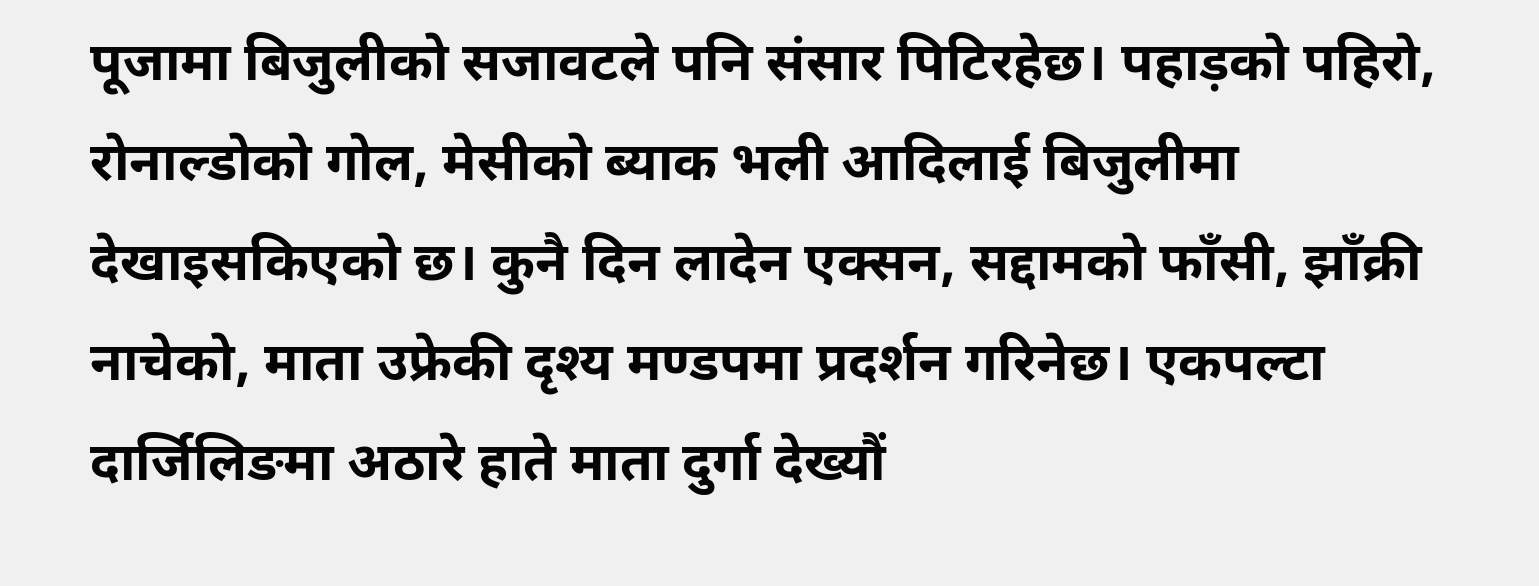पूजामा बिजुलीको सजावटले पनि संसार पिटिरहेछ। पहाड़को पहिरो, रोनाल्डोको गोल, मेसीको ब्याक भली आदिलाई बिजुलीमा देखाइसकिएको छ। कुनै दिन लादेन एक्सन, सद्दामको फाँसी, झाँक्री नाचेको, माता उफ्रेकी दृश्य मण्डपमा प्रदर्शन गरिनेछ। एकपल्टा दार्जिलिङमा अठारे हाते माता दुर्गा देख्यौं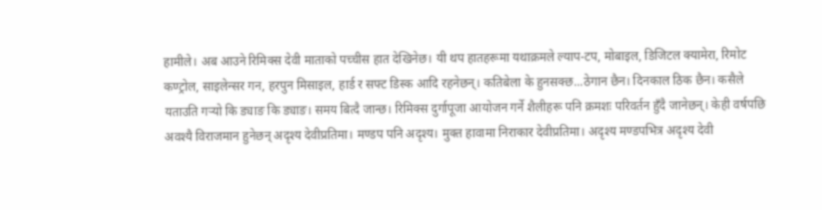हामीले। अब आउने रिमिक्स देवी माताको पच्चीस हात देखिनेछ। यी थप हातहरूमा यथाक्रमले ल्याप-टप, मोबाइल, डिजिटल क्यामेरा, रिमोट कण्ट्रोल, साइलेन्सर गन, हरपुन मिसाइल, हार्ड र सफ्ट डिस्क आदि रहनेछन्। कतिबेला के हुनसक्छ...ठेगान छैन। दिनकाल ठिक छैन। कसैले यताउति गऱ्यो कि ड्याङ कि ड्याङ। समय बित्दै जान्छ। रिमिक्स दुर्गापूजा आयोजन गर्ने शैलीहरू पनि क्रमशः परिवर्तन हुँदै जानेछन्। केही वर्षपछि अवश्यै विराजमान हुनेछन् अदृश्य देवीप्रतिमा। मण्डप पनि अदृश्य। मुक्त हावामा निराकार देवीप्रतिमा। अदृश्य मण्डपभित्र अदृश्य देवी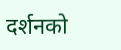दर्शनको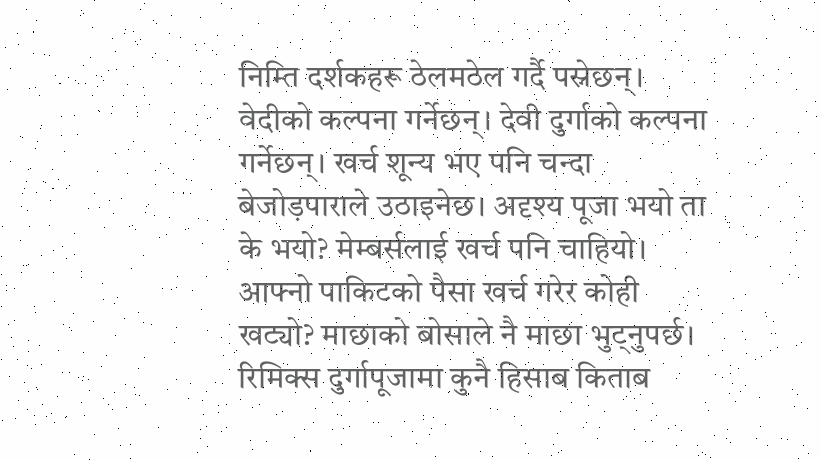निम्ति दर्शकहरू ठेलमठेल गर्दै पस्नेछन्। वेदीको कल्पना गर्नेछन्। देवी दुर्गाको कल्पना गर्नेछन्। खर्च शून्य भए पनि चन्दा बेजोड़पाराले उठाइनेछ। अदृश्य पूजा भयो ता के भयो? मेम्बर्सलाई खर्च पनि चाहियो। आफ्नो पाकिटको पैसा खर्च गरेर कोही खट्यो? माछाको बोसाले नै माछा भुट्नुपर्छ।
रिमिक्स दुर्गापूजामा कुनै हिसाब किताब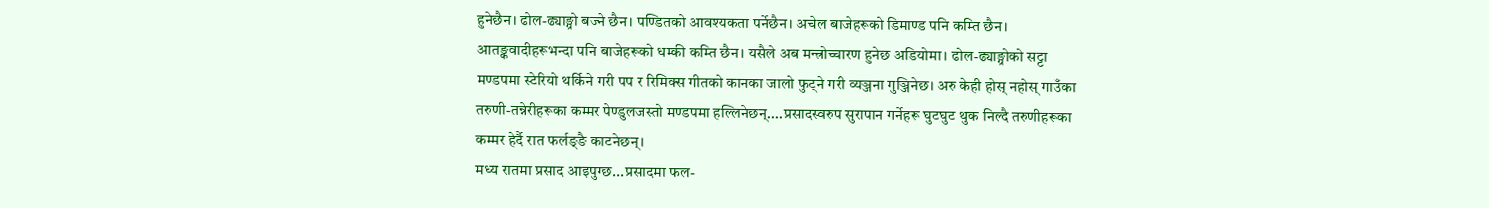हुनेछैन। ढोल-ढ्याङ्ग्रो बज्ने छैन। पण्डितको आवश्यकता पर्नेछैन। अचेल बाजेहरूको डिमाण्ड पनि कम्ति छैन। आतङ्कवादीहरूभन्दा पनि बाजेहरूको धम्की कम्ति छैन। यसैले अब मन्त्रोच्चारण हुनेछ अडियोमा। ढोल-ढ्याङ्ग्रोको सट्टा मण्डपमा स्टेरियो थर्किने गरी पप र रिमिक्स गीतको कानका जालो फुट्ने गरी व्यञ्जना गुञ्जिनेछ। अरु केही होस् नहोस् गाउँका तरुणी-तन्नेरीहरूका कम्मर पेण्डुलजस्तो मण्डपमा हल्लिनेछन्....प्रसादस्वरुप सुरापान गर्नेहरू घुटघुट थुक निल्दै तरुणीहरूका कम्मर हेर्दै रात फर्लङ्ङै काटनेछन्।
मध्य रातमा प्रसाद आइपुग्छ...प्रसादमा फल-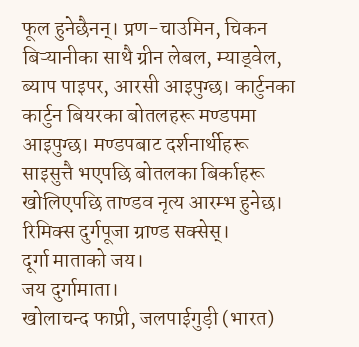फूल हुनेछैनन्। प्रण-चाउमिन, चिकन बिऱ्यानीका साथै ग्रीन लेबल, म्याड्वेल, ब्याप पाइपर, आरसी आइपुग्छ। कार्टुनका कार्टुन बियरका बोतलहरू मण्डपमा आइपुग्छ। मण्डपबाट दर्शनार्थीहरू साइसुत्तै भएपछि बोतलका बिर्काहरू खोलिएपछि ताण्डव नृत्य आरम्भ हुनेछ। रिमिक्स दुर्गपूजा ग्राण्ड सक्सेस्।
दूर्गा माताको जय।
जय दुर्गामाता।
खोलाचन्द फाप्री, जलपाईगुड़ी (भारत)